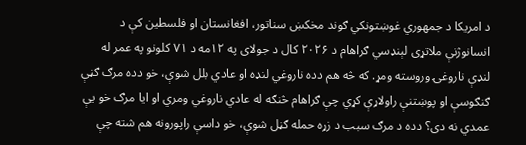د امریکا د جمهوري غوښتونکي ګوند مخکښ سناتور، افغانستان او فلسطین کې د انسانوژنې ملاتړی لېنډسي ګراهام د ۲۰۲۶ کال د جولای په ۱۲مه د ۷۱ کلونو په عمر له لنډې ناروغۍ وروسته ومړ. که څه هم دده ناروغي لنډه او عادي بلل شوې، خو دده مرګ ګڼې ګنګوسې او پوښتنې راولاړې کړي چې ګراهام څنګه له عادي ناروغي ومري او ایا مرګ خو یې عمدي نه دی؟ دده د مرګ سبب د زړه حمله ګڼل شوې، خو داسې راپورونه هم شته چې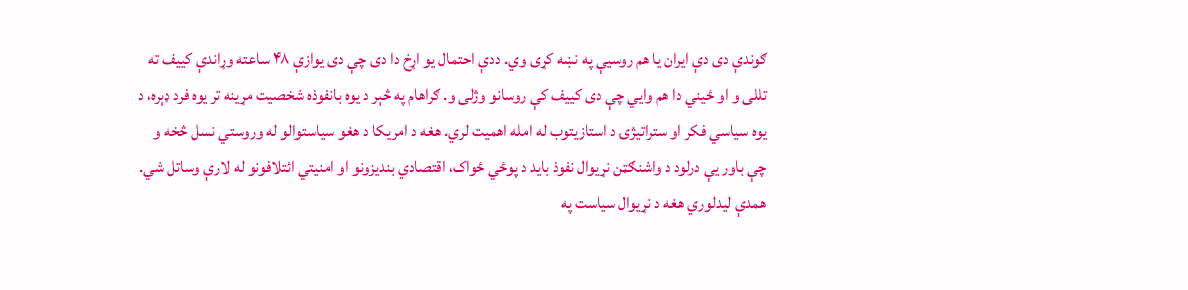ګوندې دی دې ایران یا هم روسیې په نښه کړی وي. ددې احتمال یو اړخ دا دی چې دی یوازې ۴۸ ساعته وړاندې کییف ته تللی و او ځیني دا هم وایي چې دی کییف کې روسانو وژلی و. ګراهام په څېر د یوه بانفوذه شخصیت مړینه تر یوه فرد ډېره، د یوه سیاسي فکر او ستراتیژۍ د استازیتوب له امله اهمیت لري. هغه د امریکا د هغو سیاستوالو له وروستي نسل څخه و چې باور یې درلود د واشنګټن نړیوال نفوذ باید د پوځي ځواک، اقتصادي بندیزونو او امنیتي ائتلافونو له لارې وساتل شي. همدې لیدلوري هغه د نړیوال سیاست په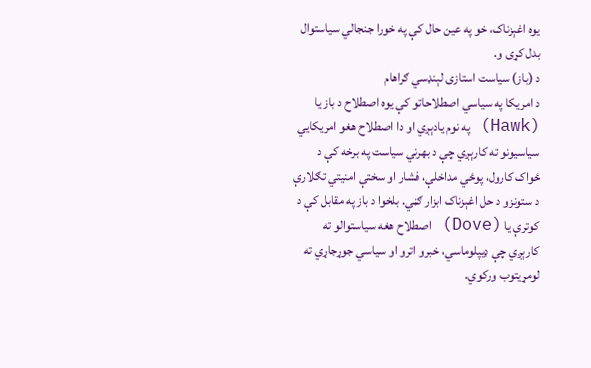یوه اغېزناک، خو په عین حال کې په خورا جنجالي سیاستوال بدل کړی و.
د (باز) سیاست استازی لېنډسي ګراهام
د امریکا په سیاسي اصطلاحاتو کې یوه اصطلاح د باز یا (Hawk) په نوم یادېږي او دا اصطلاح هغو امریکایي سیاسیونو ته کارېږي چې د بهرني سیاست په برخه کې د ځواک کارول، پوځي مداخلې، فشار او سختې امنیتي تګلارې د ستونزو د حل اغېزناک ابزار ګڼي. بلخوا د باز په مقابل کې د کوترې یا (Dove) اصطلاح هغه سیاستوالو ته کارېږي چې ډیپلوماسي، خبرو اترو او سیاسي جوړجاړي ته لومړیتوب ورکوي.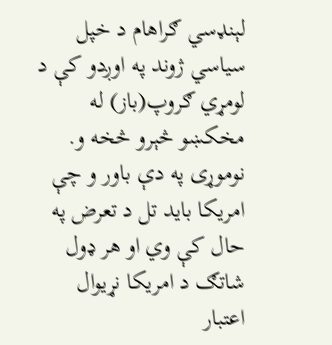لېنډسي ګراهام د خپل سیاسي ژوند په اوږدو کې د لومړي ګروپ(باز) له مخکښو څېرو څخه و. نوموړی په دې باور و چې امریکا باید تل د تعرض په حال کې وي او هر ډول شاتګ د امریکا نړیوال اعتبار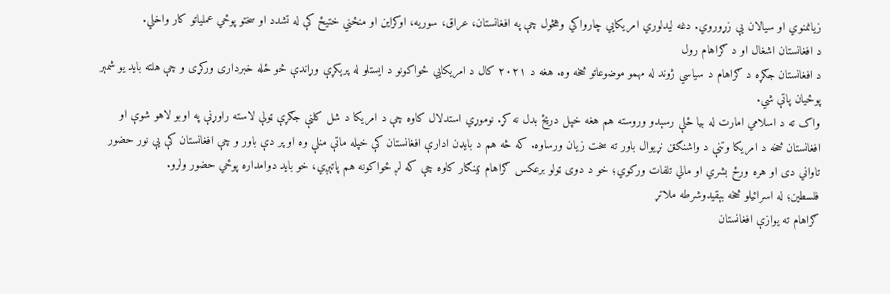زیانمنوي او سیالان یې زړوروي. دغه لیدلوري امریکایي چارواکي وهڅول چې په افغانستان، عراق، سوریه، اوکراین او منځني ختیځ کې له تشدد او سختو پوځي عملیاتو کار واخلي.
د افغانستان اشغال او د ګراهام رول
د افغانستان جګړه د ګراهام د سیاسي ژوند له مهمو موضوعاتو څخه وه. هغه د ۲۰۲۱ کال د امریکایي ځواکونو د ایستلو له پرېکړې وړاندې څو ځله خبرداری ورکړی و چې هلته باید یو شمېر پوځیان پاتې شي.
واک ته د اسلامي امارت له بیا ځلې رسېدو وروسته هم هغه خپل دریځ بدل نه کړ. نوموړي استدلال کاوه چې د امریکا د شل کلنې جګړې ټولې لاسته راوړنې په اوبو لاهو شوې او افغانستان څخه د امریکا وتنې د واشنګټن نړیوال باور ته سخت زیان ورساوه. که څه هم د بایډن ادارې افغانستان کې خپله ماتې منلې وه او پر دې باور و چې افغانستان کې یې نور حضور تاواني دی او هره ورځ بشري او مالي تلفات ورکوي؛ خو د دوی ټولو برعکس ګراهام ټینګار کاوه چې که لږ ځواکونه هم پاتېږي، خو باید دوامداره پوځي حضور ولرو.
فلسطین؛ له اسرائیلو څخه بېقیدوشرطه ملاتړ
ګراهام ته یوازې افغانستان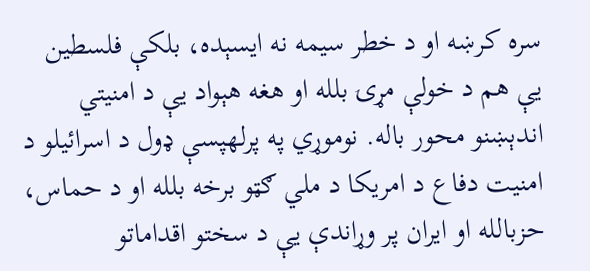سره کرښه او د خطر سیمه نه ایسېده، بلکې فلسطین یې هم د خولې مړۍ بلله او هغه هېواد یې د امنیتي اندېښنو محور باله. نوموړي په پرلهپسې ډول د اسرائیلو د امنیت دفاع د امریکا د ملي ګټو برخه بلله او د حماس، حزبالله او ایران پر وړاندې یې د سختو اقداماتو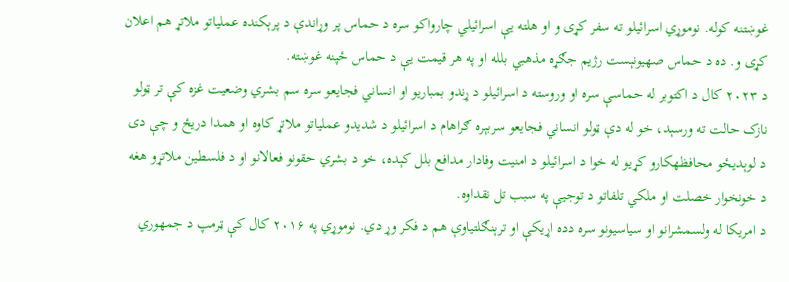غوښتنه کوله. نوموړي اسرائیلو ته سفر کړی و او هلته یې اسرائیلي چارواکو سره د حماس پر وړاندې د پرېکنده عملیاتو ملاتړ هم اعلان کړی و. ده د حماس صهیونېست رژیم جګړه مذهبي بلله او په هر قیمت یې د حماس ځپنه غوښته.
د ۲۰۲۳ کال د اکتوبر له حماسې سره او وروسته د اسرائیلو د ړندو بمباریو او انساني فجایعو سره سم بشري وضعیت غزه کې تر ټولو نازک حالت ته ورسېد، خو له دې ټولو انساني فجایعو سربېره ګراهام د اسرائیلو د شدیدو عملیاتو ملاتړ کاوه او همدا دریځ و چې دی د لوېدیځو محافظهکارو کړیو له خوا د اسرائیلو د امنیت وفادار مدافع بلل کېده، خو د بشري حقونو فعالانو او د فلسطین ملاتړو هغه د خونخوار خصلت او ملکي تلفاتو د توجیې په سبب تل نقداوه.
د امریکا له ولسمشرانو او سیاسیونو سره دده اړیکې او ترېنګلتیاوې هم د فکر وړ دي. نوموړي په ۲۰۱۶ کال کې ټرمپ د جمهوري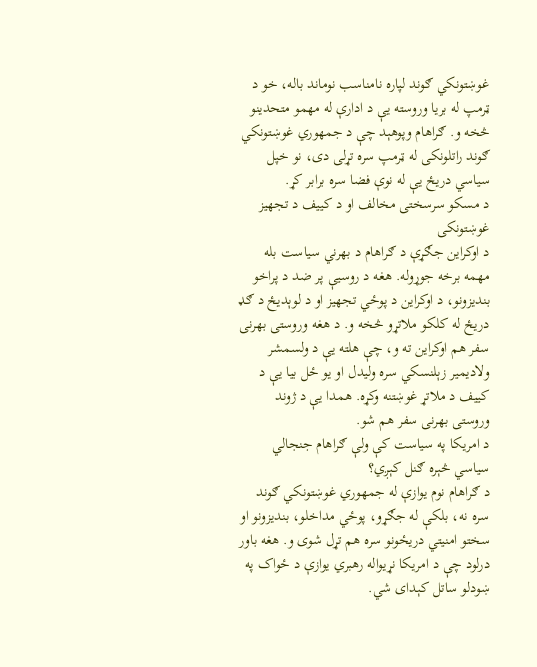غوښتونکي ګوند لپاره نامناسب نوماند باله، خو د ټرمپ له بریا وروسته یې د ادارې له مهمو متحدینو څخه و. ګراهام وپوهېد چې د جمهوري غوښتونکي ګوند راتلونکی له ټرمپ سره تړلی دی، نو خپل سیاسي دریځ یې له نوې فضا سره برابر کړ.
د مسکو سرسختی مخالف او د کییف د تجهیز غوښتونکی
د اوکراین جګړې د ګراهام د بهرني سیاست بله مهمه برخه جوړوله. هغه د روسیې پر ضد د پراخو بندیزونو، د اوکراین د پوځي تجهیز او د لوېدیځ د ګډ دریځ له کلکو ملاتړو څخه و. د هغه وروستی بهرنی سفر هم اوکراین ته و، چې هلته یې د ولسمشر ولادیمیر زېلنسکي سره ولیدل او یو ځل بیا یې د کییف د ملاتړ غوښتنه وکړه. همدا یې د ژوند وروستی بهرنی سفر هم شو.
د امریکا په سیاست کې ولې ګراهام جنجالي سیاسي څېره ګنل کېږي؟
د ګراهام نوم یوازې له جمهوري غوښتونکي ګوند سره نه، بلکې له جګړو، پوځي مداخلو، بندیزونو او سختو امنیتي دریځونو سره هم تړل شوی و. هغه باور درلود چې د امریکا نړیواله رهبري یوازې د ځواک په ښودلو ساتل کېدای شي.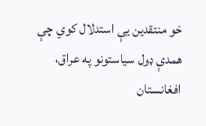خو منتقدین یې استدلال کوي چې همدې ډول سیاستونو په عراق، افغانستان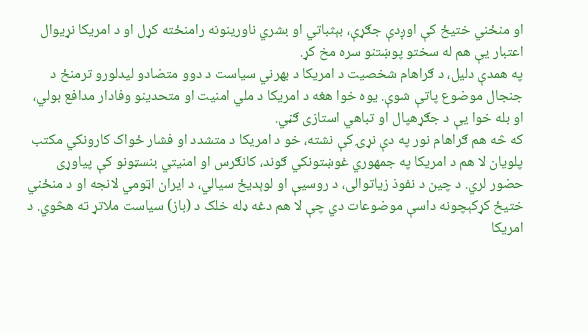او منځني ختیځ کې اوږدې جګړې، بېثباتي او بشري ناورینونه رامنځته کړل او د امریکا نړیوال اعتبار یې هم له سختو پوښتنو سره مخ کړ.
په همدې دلیل، د ګراهام شخصیت د امریکا د بهرني سیاست د دوو متضادو لیدلورو ترمنځ د جنجال موضوع پاتې شوې. یوه خوا هغه د امریکا د ملي امنیت او متحدینو وفادار مدافع بولي، او بله خوا یې د جګړهپال او تباهي استازی ګڼي.
که څه هم ګراهام نور په دې نړۍ کې نشته، خو د امریکا د متشدد او فشار ځواک کارونکي مکتب پلویان لا هم د امریکا په جمهوري غوښتونکي ګوند، کانګرس او امنیتي بنسټونو کې پیاوړی حضور لري. د چین د نفوذ زیاتوالی، د روسیې او لوېدیځ سیالي، د ایران اټومي لانجه او د منځني ختیځ کړکېچونه داسې موضوعات دي چې لا هم دغه ډله خلک د (باز) سیاست ملاتړ ته هڅوي. د امریکا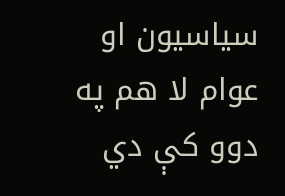سیاسیون او عوام لا هم په دوو کې دي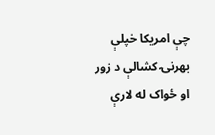چې امریکا خپلې بهرنۍ کشالې د زور او ځواک له لارې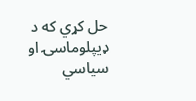حل کړي که د ډیپلوماسۍ او سیاسي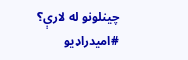چینلونو له لارې؟
#امیدراډيو